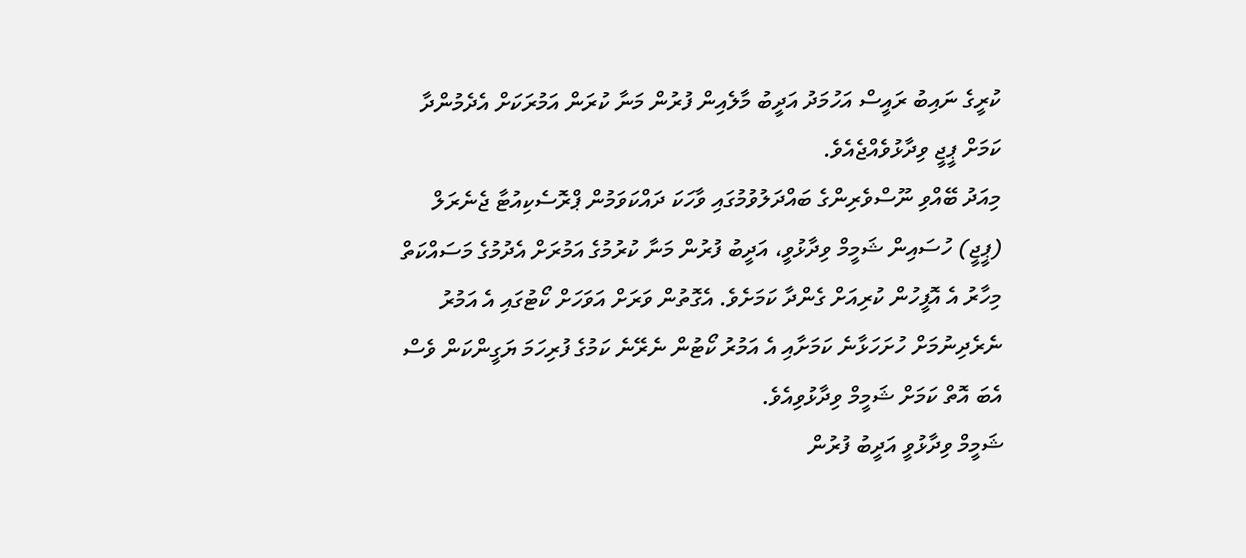ކުރީގެ ނައިބު ރައީސް އަހުމަދު އަދީބު މާލެއިން ފުރުން މަނާ ކުރަން އަމުރަކަށް އެދެމުންދާ ކަމަށް ޕީޖީ ވިދާޅުވެއްޖެއެވެ.
މިއަދު ބޭއްވި ނޫސްވެރިންގެ ބައްދަލުވުމުގައި ވާހަކަ ދައްކަވަމުން ޕްރޮސެކިއުޓާ ޖެނެރަލް (ޕީޖީ) ހުސައިން ޝަމީމް ވިދާޅުވީ، އަދީބު ފުރުން މަނާ ކުރުމުގެ އަމުރަށް އެދުމުގެ މަސައްކަތް މިހާރު އެ އޮފީހުން ކުރިއަށް ގެންދާ ކަމަށެވެ. އެގޮތުން ވަރަށް އަވަހަށް ކޯޓުގައި އެ އަމުރު ނެރެދިނުމަށް ހުށަހަޅާނެ ކަމަށާއި އެ އަމުރު ކޯޓުން ނެރޭނެ ކަމުގެ ފުރިހަމަ ޔަގީންކަން ވެސް އެބަ އޮތް ކަމަށް ޝަމީމް ވިދާޅުވިއެވެ.
ޝަމީމް ވިދާޅުވީ އަދީބު ފުރުން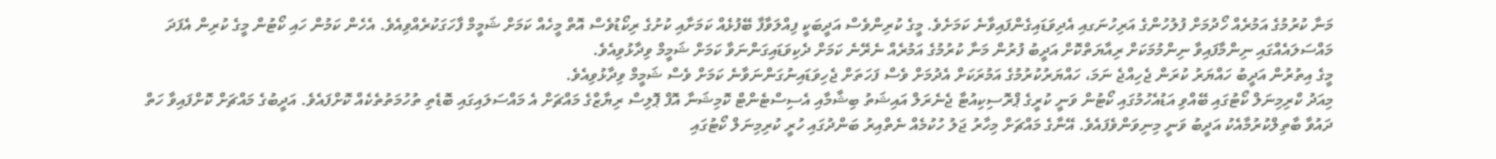މަނާ ކުރުމުގެ އަމުރެއް ހޯދުމަށް ފުލުހުންގެ އަރިހުނަގއި އެދިވަޑައިގެންފައިވާނެ ކަމަށެވެ. މީގެ ކުރިންވެސް އަދީބަކީ ފިއްލަވާފާ ބޭފުޅެއް ކަމަށާއި ކުށުގެ ރިކޯޑުވެސް އޮތް މީހެއް ކަމަށް ޝަމީމް ފާހަގަކުރެއްވިއެވެ. އެހެން ކަމުން ހައި ކޯޓުން މީގެ ކުރިން އެފަދަ މައްސަލައެއްގައި ނިންމާފައިވާ ނިންމުމަކަށް ރިއާޔަތްކޮށް އަދީބު ފުރުން މަނާ ކުރުމުގެ އަމުރެއް ނެރޭނެ ކަމަށް ދެކިވަޑައިގަންނަވާ ކަމަށް ޝަމީމް ވިދާޅުވިއެވެ.
މީގެ އިތުރުން އަދީބު ހައްޔަރު ކުރަން ޖެހިއްޖެ ނަމަ، ހައްޔަރުކުރުމުގެ އަމުރަކަށް އެދުމަށް ވެސް ފަހަތަށް ޖެހިވަޑައިނުގަންނަވާނެ ކަމަށް ވެސް ޝަމީމް ވިދާޅުވިއެވެ.
މިއަދު ކްރިމިނަލް ކޯޓުގައި ބޭއްވި އަޑުއެހުމުގައި ކޯޓުން ވަނީ ކުރީގެ ޕްރޮސިކިއުޓާ ޖެނެރަލް އައިޝަތު ބިޝާމާއި އެސިސްޓެންޓް ކޮމިޝަނާ އޮފް ޕޮލިސް ރިޔާޒްގެ މައްޗަށް އެ މައްސަލައިގައި ބޮޑެތި ތުހުމަތުތެކެއް ކޮށްފައެވެ. އަދީބުގެ މައްޗަށް ކޮށްފައިވާ ހަތް ދައުވާ ބާތިލްކުރުމާއެކު އަދީބު ވަނީ މިނިވަންވެފައެވެ. އޭނާގެ މައްޗަށް މިހާރު ޖަލު ހުކުމެއް ނެތްއިރު ބަންދުގައި ހުރީ ކުރިމިނަލް ކޯޓުގައި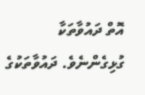އޮތް ދައުވާތަކާ ގުޅިގެންނެވެ. ދައުވާތަކުގެ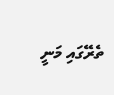ތެރޭގައި މަނީ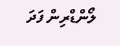ލޯންޑްރިން ފަދަ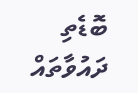ބޮޑެތި ދައުވާތައް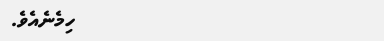ހިމެނެއެވެ.